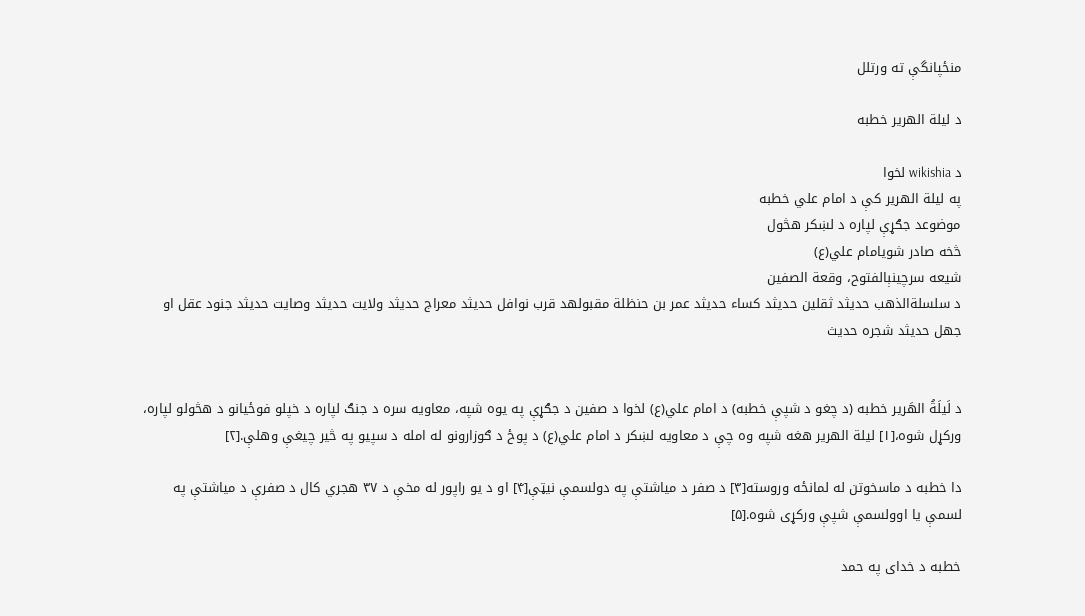منځپانگې ته ورتلل

د لیلة الهریر خطبه

د wikishia لخوا
په لیلة الهریر کې د امام علي خطبه
موضوعد جګړې لپاره د لښکر هڅول
څخه صادر شویامام علي(ع)
شیعه سرچینېالفتوح، وقعة الصفین
د سلسلةالذهب حدیثد ثقلین حدیثد کساء حدیثد عمر بن حنظلة مقبولهد قرب نوافل حدیثد معراج حدیثد ولایت حدیثد وصایت حدیثد جنود عقل او جهل حدیثد شجره حدیث


د لَیلَةُ الهَریر خطبه (د چغو د شپې خطبه) د امام علي(ع) لخوا د صفین د جګړې په یوه شپه، معاویه سره د جنګ لپاره د خپلو فوځیانو د هڅولو لپاره، ورکړل شوه،[۱] لیلة الهریر هغه شپه وه چې د معاویه لښکر د امام علي(ع) د پوځ د ګوزارونو له امله د سپیو په څیر چیغې وهلې.[۲]

دا خطبه د ماسخوتن له لمانځه وروسته[۳] د صفر د میاشتې په دولسمې نیټې[۴] او د یو راپور له مخې د ۳۷ هجري کال د صفرې د میاشتې په لسمې يا اوولسمې شپې ورکړی شوه.[۵]

خطبه د خدای په حمد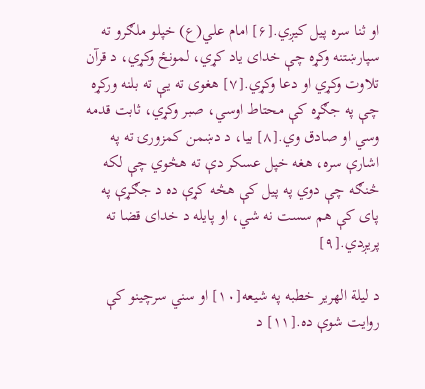او ثنا سره پیل کیږي.[۶] امام علي(ع) خپلو ملګرو ته سپارښتنه وکړه چې خدای یاد کړي، لمونځ وکړي، د قرآن تلاوت وکړي او دعا وکړي.[۷] هغوی ته یې ته بلنه ورکړه چې په جګړه کې محتاط اوسي، صبر وکړي، ثابت قدمه وسي او صادق وي.[۸] بیا، د دښمن کمزورۍ ته په اشارې سره، هغه خپل عسکر دې ته هڅوي چې لکه څنګه چې دوي په پیل کې هڅه کړې ده د جګړې په پای کې هم سست نه شي، او پایله د خدای قضا ته پریږدي.[۹]

د لیلة الهریر خطبه په شیعه[۱۰] او سني سرچینو کې روایت شوې ده.[۱۱] د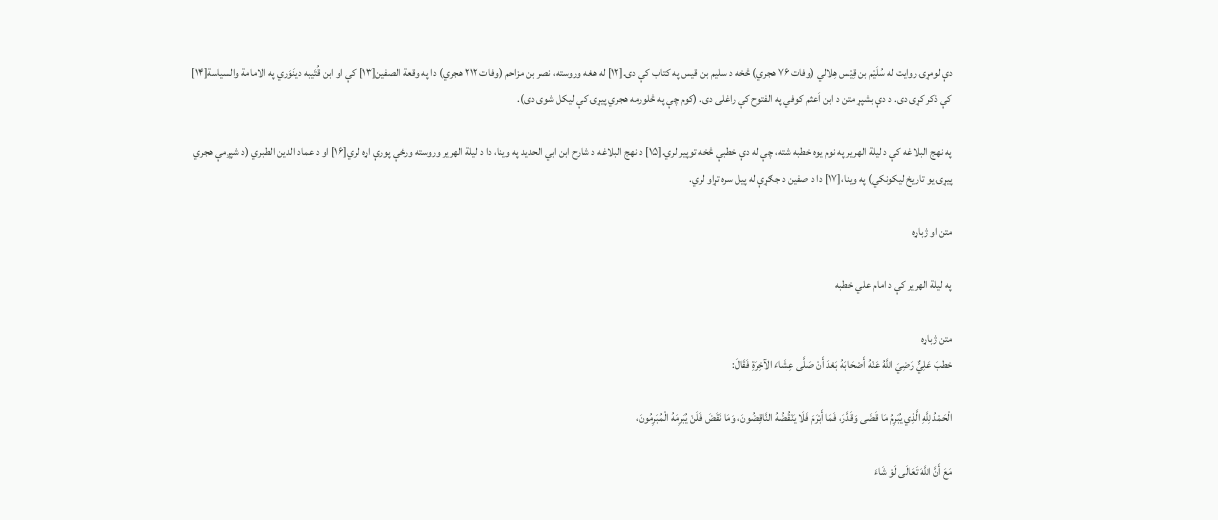دې لومړۍ روایت له سُلَیْم بن قِیْس هِلالي (وفات ۷۶ هجري) څخه د سلیم بن قیس په کتاب کې دی.[۱۲] له هغه وروسته، نصر بن مزاحم (وفات ۲۱۲ هجري) دا په وقعة الصفین[۱۳] کې او ابن ‌قُتَیبه دینَوَري په الامامة والسیاسة[۱۴] کې ذکر کړی دی. د دې بشپړ متن د ابن ‌اَعثم کوفي په الفتوح کې راغلی دی. (کوم چې په څلورمه هجري پیړۍ کې لیکل شوی دی).

په نهج البلاغه کې د لیلة الهریر په نوم یوه خطبه شته، چې له دې خطبې څخه توپیر لري.[۱۵] د نهج البلاغه د شارح ابن ابي الحدید په وینا، دا د لیلة الهریر وروسته ورځې پورې اړه لري[۱۶] او د عماد الدین الطبري (د شپږمې هجري پیړۍ یو تاریخ لیکونکي) په وینا،[۱۷] دا د صفین د جګړې له پیل سره تړاو لري.

متن او ژباړه

په لیلة الهریر کې د امام علي خطبه

متن ژباړه
خطبَ عَلِيٌّ رَضِيَ اللَّهُ عَنْهُ أَصْحَابَهُ بَعْدَ أَنْ صَلَّى عِشَاءَ الآخِرَةِ فَقَالَ:

الْحَمْدُ لِلَّهِ الَّذِي يُبَرِمُ مَا قَضَى وَقَدَّرَ، فَمَا أَبْرَمَ فَلَا يَنْقُضُهُ النَّاقِضُونَ، وَمَا نَقَضَ فَلَنْ يُبَرِمَهُ الْمُبَرِمُونَ،

مَعَ أَنَّ اللَّهَ تَعَالَى لَوْ شَاءَ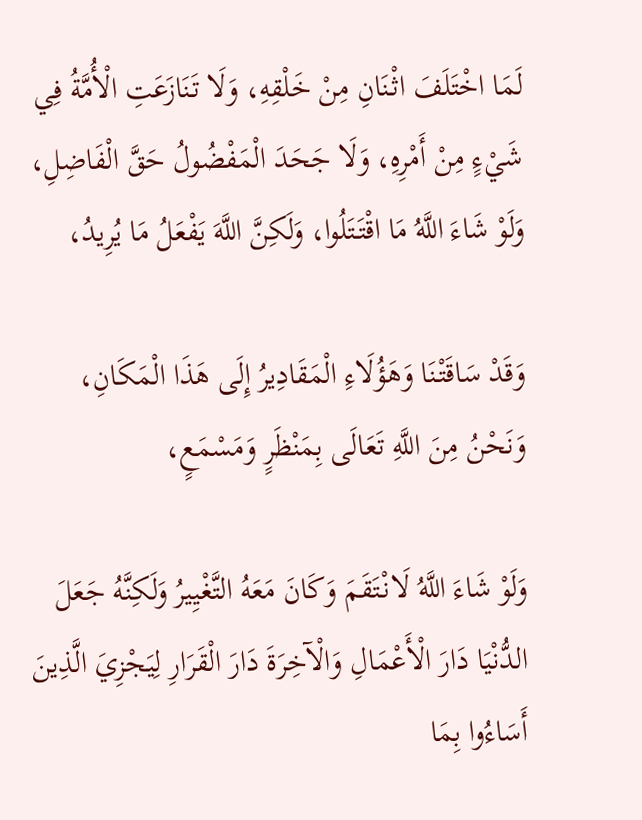لَمَا اخْتَلَفَ اثْنَانِ مِنْ خَلْقِهِ، وَلَا تَنَازَعَتِ الْأُمَّةُ فِي شَيْءٍ مِنْ أَمْرِهِ، وَلَا جَحَدَ الْمَفْضُولُ حَقَّ الْفَاضِلِ، وَلَوْ شَاءَ اللَّهُ مَا اقْتَتَلُوا، وَلَكِنَّ اللَّهَ يَفْعَلُ مَا يُرِيدُ،

وَقَدْ سَاقَتْنَا وَهَؤُلَاءِ الْمَقَادِيرُ إِلَى هَذَا الْمَكَانِ، وَنَحْنُ مِنَ اللَّهِ تَعَالَى بِمَنْظَرٍ وَمَسْمَعٍ،

وَلَوْ شَاءَ اللَّهُ لَانْتَقَمَ وَكَانَ مَعَهُ التَّغْيِيرُ وَلَكِنَّهُ جَعَلَ الدُّنْيَا دَارَ الْأَعْمَالِ وَالْآخِرَةَ دَارَ الْقَرَارِ لِيَجْزِيَ الَّذِينَ أَسَاءُوا بِمَا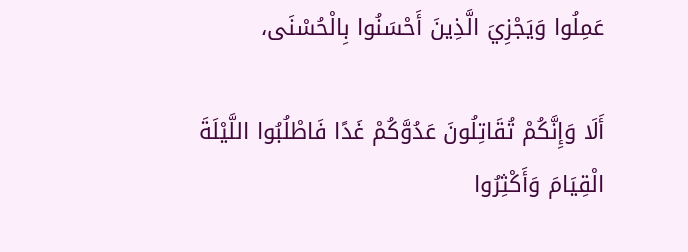عَمِلُوا وَيَجْزِيَ الَّذِينَ أَحْسَنُوا بِالْحُسْنَى،

أَلَا وَإِنَّكُمْ تُقَاتِلُونَ عَدُوَّكُمْ غَدًا فَاطْلُبُوا اللَّيْلَةَ الْقِيَامَ وَأَكْثِرُوا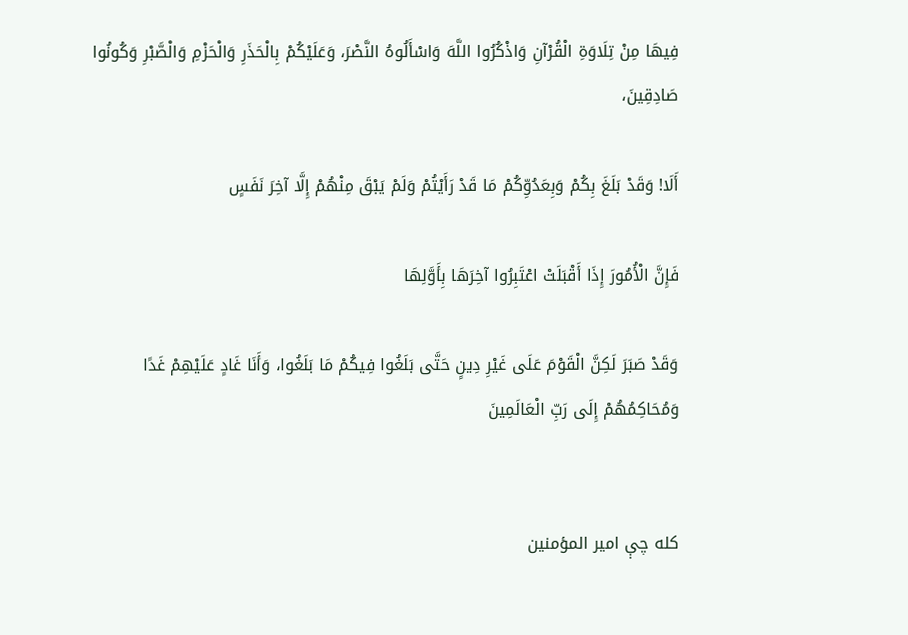فِيهَا مِنْ تِلَاوَةِ الْقُرْآنِ وَاذْكُرُوا اللَّهَ وَاسْأَلُوهُ النَّصْرَ، وَعَلَيْكُمْ بِالْحَذَرِ وَالْحَزْمِ وَالْصَّبْرِ وَكُونُوا صَادِقِينَ،

أَلَا! وَقَدْ بَلَغَ بِكُمْ وَبِعَدُوِّكُمْ مَا قَدْ رَأَيْتُمْ وَلَمْ يَبْقَ مِنْهُمْ إِلَّا آخِرَ نَفَسٍ

فَإِنَّ الْأُمُورَ إِذَا أَقْبَلَتْ اعْتَبِرُوا آخِرَهَا بِأَوَّلِهَا

وَقَدْ صَبَرَ لَكِنَّ الْقَوْمَ عَلَى غَيْرِ دِينٍ حَتَّى بَلَغُوا فِيكُمْ مَا بَلَغُوا، وَأَنَا غَادٍ عَلَيْهِمْ غَدًا وَمُحَاكِمُهُمْ إِلَى رَبِّ الْعَالَمِينَ


کله چې امیر المؤمنین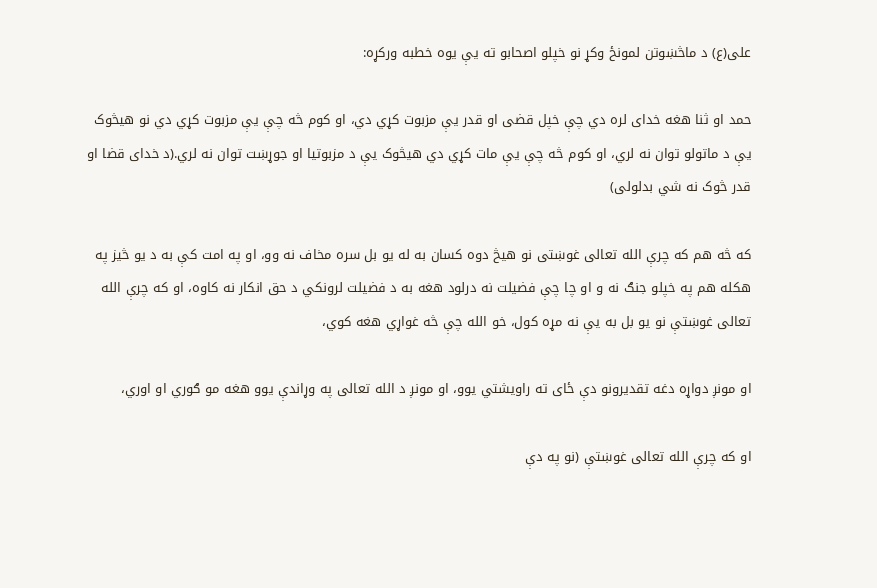على(ع) د ماڅښوتن لمونځ وکړ نو خپلو اصحابو ته یې یوه خطبه ورکړه:

حمد او ثنا هغه خدای لره دي چې خپل قضی او قدر یې مزبوت کړي دي، او کوم څه چې يې مزبوت کړي دي نو هیڅوک یې د ماتولو توان نه لري، او کوم څه چې یې مات کړي دي هیڅوک یې د مزبوتیا او جوړښت توان نه لري.(د خدای قضا او قدر څوک نه شي بدلولی)

که څه هم که چرې الله تعالی غوښتی نو هیڅ دوه کسان به له یو بل سره مخاف نه وو، او په امت کې به د یو څیز په هکله هم په خپلو جنګ نه و او چا چې فضیلت نه درلود هغه به د فضیلت لرونکي د حق انکار نه کاوه، او که چرې الله تعالی غوښتې نو یو بل به یې نه مړه کول، خو الله چې څه غواړي هغه کوي،

او مونږ دواړه دغه تقدیرونو دې ځای ته راویشتي یوو، او مونږ د الله تعالی په وړاندې یوو هغه مو ګوري او اوري،

او که چرې الله تعالی غوښتې (نو په دې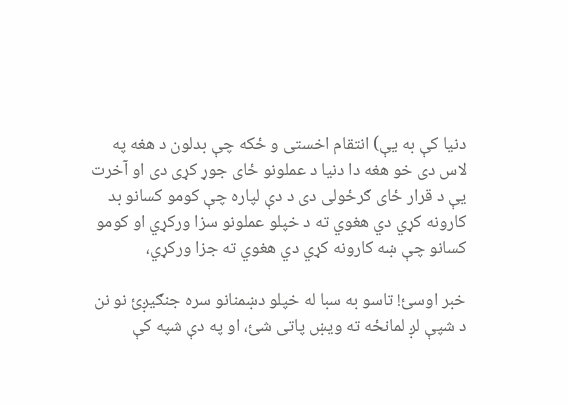دنیا کې به یې) انتقام اخستی و ځکه چې بدلون د هغه په لاس دی خو هغه دا دنیا د عملونو ځای جوړ کړی دی او آخرت یې د قرار ځای ګرځولی دی د دې لپاره چې کومو کسانو بد کارونه کړي دي هغوي ته د خپلو عملونو سزا ورکړي او کومو کسانو چې ښه کارونه کړي دي هغوي ته جزا ورکړي،

خبر اوسئ! تاسو به سبا له خپلو دښمنانو سره جنګیږئ نو نن د شپې لږ لمانځه ته ویښ پاتی شئ، او په دې شپه کې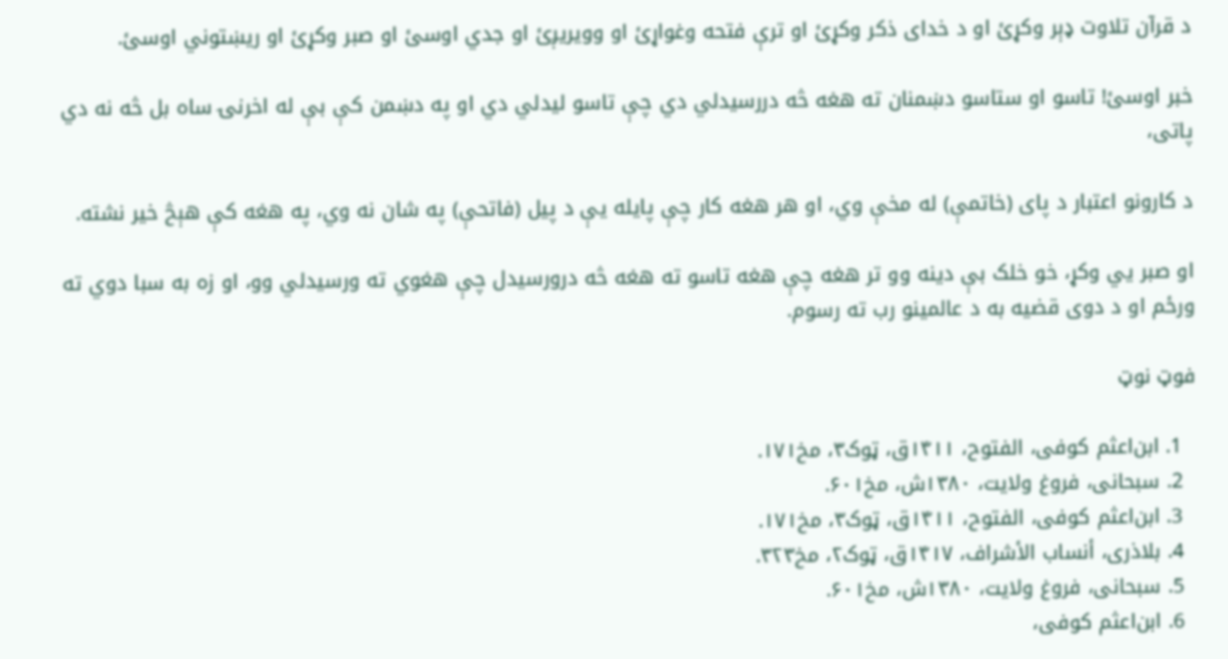د قرآن تلاوت ډېر وکړئ او د خدای ذکر وکړئ او ترې فتحه وغواړئ او وویریږئ او جدي اوسئ او صبر وکړئ او ریښتوني اوسئ.

خبر اوسئ! تاسو او ستاسو دښمنان ته هغه څه دررسیدلي دي چې تاسو لیدلي دي او په دښمن کې بې له اخرنۍ ساه بل څه نه دي پاتی،

د کارونو اعتبار د پای (خاتمې) له مخې وي، او هر هغه کار چې پایله یې د پیل (فاتحې) په شان نه وي، په هغه کې هېڅ خیر نشته.

او صبر یي وکړ، خو خلک بې دینه وو تر هغه چې هغه تاسو ته هغه څه درورسیدل چې هغوي ته ورسیدلي وو، او زه به سبا دوي ته ورځم او د دوی قضیه به د عالمینو رب ته رسوم.

فوټ نوټ

  1. ابن‌اعثم کوفی، الفتوح، ۱۴۱۱ق، ټوک۳، مخ۱۷۱.
  2. سبحانی، فروغ ولایت، ۱۳۸۰ش، مخ۶۰۱.
  3. ابن‌اعثم کوفی، الفتوح، ۱۴۱۱ق، ټوک۳، مخ۱۷۱.
  4. بلاذری، أنساب الأشراف، ۱۴۱۷ق، ټوک۲، مخ۳۲۳.
  5. سبحانی، فروغ ولایت، ۱۳۸۰ش، مخ۶۰۱.
  6. ابن‌اعثم کوفی،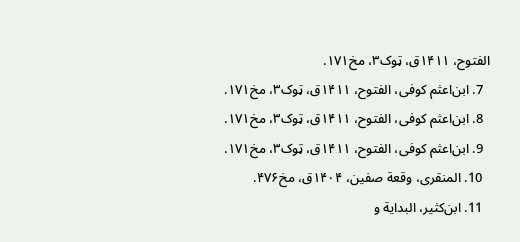الفتوح، ۱۴۱۱ق، ټوک۳، مخ۱۷۱.
  7. ابن‌اعثم کوفی، الفتوح، ۱۴۱۱ق، ټوک۳، مخ۱۷۱.
  8. ابن‌اعثم کوفی، الفتوح، ۱۴۱۱ق، ټوک۳، مخ۱۷۱.
  9. ابن‌اعثم کوفی، الفتوح، ۱۴۱۱ق، ټوک۳، مخ۱۷۱.
  10. المنقری، وقعة صفین، ۱۴۰۴ق، مخ۴۷۶.
  11. ابن‌کثیر، البدایة و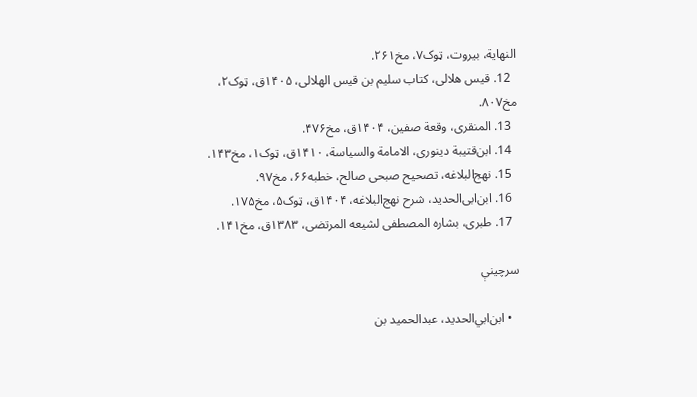النهایة، بیروت، ټوک۷، مخ۲۶۱.
  12. قیس هلالی، کتاب سلیم بن قیس الهلالی، ۱۴۰۵ق، ټوک۲، مخ۸۰۷.
  13. المنقری، وقعة صفین، ۱۴۰۴ق، مخ۴۷۶.
  14. ابن‌قتیبة دینوری، الامامة والسیاسة، ۱۴۱۰ق، ټوک۱، مخ۱۴۳.
  15. نهج‌البلاغه، تصحیح صبحی صالح، خطبه۶۶، مخ۹۷.
  16. ابن‌ابی‌الحدید، شرح نهج‌البلاغه، ۱۴۰۴ق، ټوک۵، مخ۱۷۵.
  17. طبری، بشاره المصطفی لشیعه المرتضی، ۱۳۸۳ق، مخ۱۴۱.

سرچينې

  • ابن‌ابي‌الحدید، عبدالحمید بن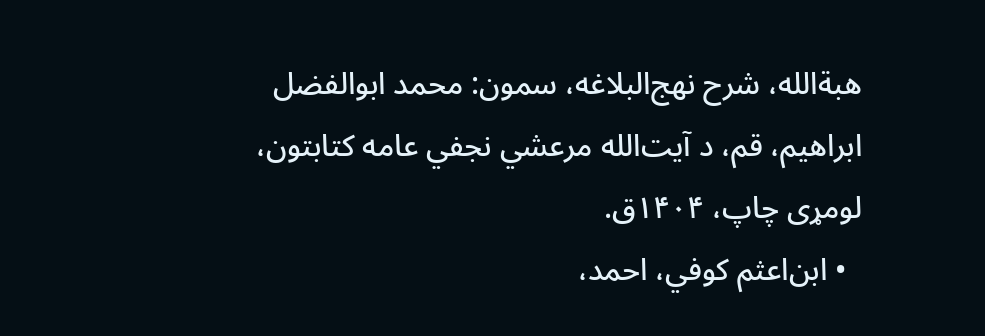هبة‌الله، شرح نهج‌البلاغه، سمون: محمد ابوالفضل ابراهیم، قم، د آیت‌الله مرعشي نجفي عامه کتابتون، لومړی چاپ، ۱۴۰۴ق.
  • ابن‌اعثم کوفي، احمد،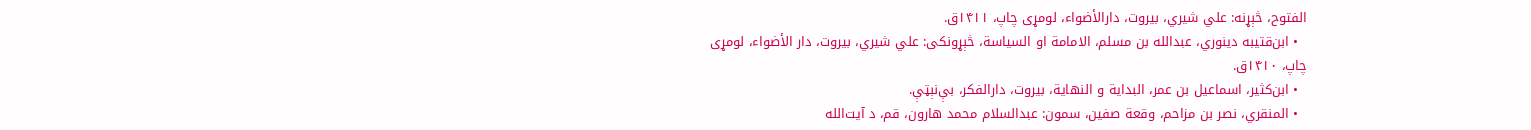الفتوح، څېړنه: علي شیري، بیروت، دارالأضواء، لومړی چاپ، ۱۴۱۱ق.
  • ابن‌قتیبه دینوري، عبدالله بن مسلم، الامامة او السیاسة، څېړونکی: علي شیري، بیروت، دار الأضواء، لومړی چاپ، ۱۴۱۰ق.
  • ابن‌کثیر، اسماعیل بن عمر، البدایة و النهایة، بیروت، دارالفکر، بې‌نېټې.
  • المنقري، نصر بن مزاحم، وقعة صفین، سمون: عبدالسلام محمد هارون، قم، د آیت‌الله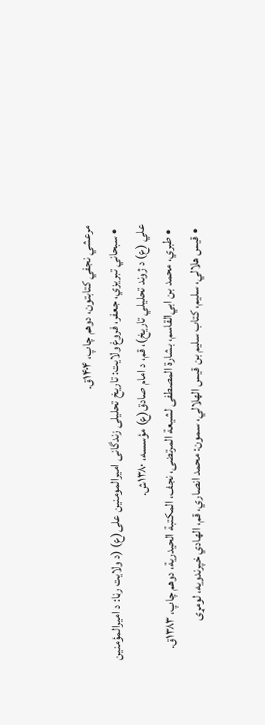مرعشي نجفي کتابتون، دوهم چاپ، ۱۴۰۴ق.
  • سبحاني تبریزي، جعفر، فروغ ولایت: تاریخ تحلیلی زندگانی امیرالمومنین علی(ع) (د ولایت رڼا: د امیرالمؤمنین علي (ع) د ژوند تحلیلي تاریخ)، قم، د امام صادق(ع) مؤسسه، ۱۳۸۰ش.
  • طبري، محمد بن ابي‌القاسم، بشارة المصطفی لشیعة المرتضی، نجف، المکتبة الحیدریة، دوهم چاپ، ۱۳۸۳ق.
  • قیس هلالي، سلیم، کتاب سلیم بن قیس الهلالي، سمون: محمد انصاري، قم، الهادي خپرندویه، لومړی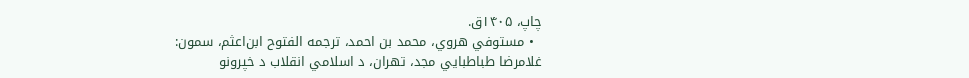چاپ، ۱۴۰۵ق.
  • مستوفي هروي، محمد بن احمد، ترجمه الفتوح ابن‌اعثم، سمون: غلامرضا طباطبایي مجد، تهران، د اسلامي انقلاب د خپرونو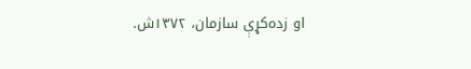او زده‌کړې سازمان، ۱۳۷۲ش.